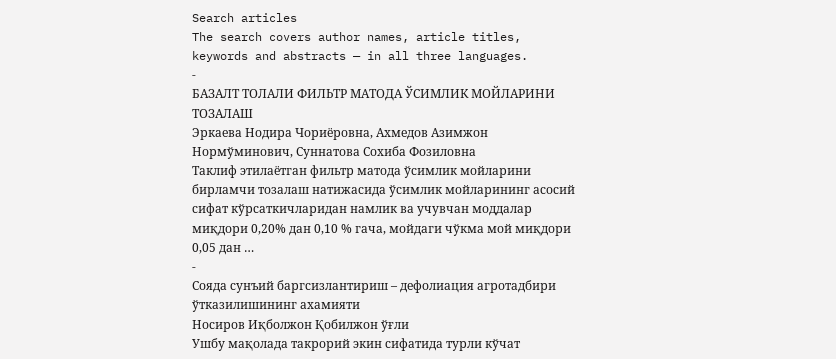Search articles
The search covers author names, article titles, keywords and abstracts — in all three languages.
-
БАЗАЛТ ТОЛАЛИ ФИЛЬТР МАТОДА ЎСИМЛИК МОЙЛАРИНИ ТОЗАЛАШ
Эркаева Нодира Чориёровна, Ахмедов Азимжон Нормўминович, Суннатова Сохиба Фозиловна
Таклиф этилаётган фильтр матода ўсимлик мойларини бирламчи тозалаш натижасида ўсимлик мойларининг асосий сифат кўрсаткичларидан намлик ва учувчан моддалар миқдори 0,20% дан 0,10 % гача, мойдаги чўкма мой миқдори 0,05 дан …
-
Сояда сунъий баргсизлантириш – дефолиация агротадбири ўтказилишининг ахамияти
Носиров Иқболжон Қобилжон ўғли
Ушбу мақолада такрорий экин сифатида турли кўчат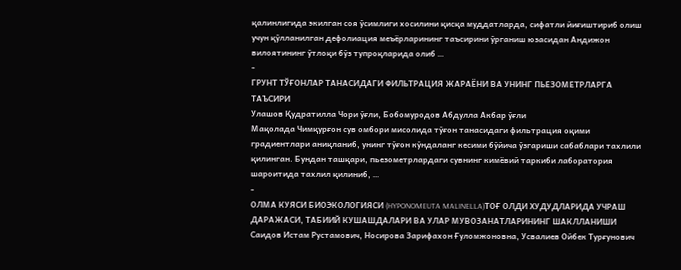қалинлигида экилган соя ўсимлиги хосилини қисқа муддатларда, сифатли йиғиштириб олиш учун қўлланилган дефолиация меъёрларининг таъсирини ўрганиш юзасидан Андижон вилоятининг ўтлоқи бўз тупроқларида олиб …
-
ГРУНТ ТЎҒОНЛАР ТАНАСИДАГИ ФИЛЬТРАЦИЯ ЖАРАЁНИ ВА УНИНГ ПЬЕЗОМЕТРЛАРГА ТАЪСИРИ
Улашов Қудратилла Чори ўғли, Бобомуродов Абдулла Акбар ўғли
Мақолада Чимқурғон сув омбори мисолида тўғон танасидаги фильтрация оқими градиентлари аниқланиб, унинг тўғон кўндаланг кесими бўйича ўзгариши сабаблари тахлили қилинган. Бундан ташқари, пьезометрлардаги сувнинг кимёвий таркиби лаборатория шароитида тахлил қилиниб, …
-
ОЛМА КУЯСИ БИОЭКОЛОГИЯСИ (HYPONOMEUTA MALINELLA)ТОҒ ОЛДИ ХУДУДЛАРИДА УЧРАШ ДАРАЖАСИ, ТАБИИЙ КУШАШДАЛАРИ ВА УЛАР МУВОЗАНАТЛАРИНИНГ ШАКЛЛАНИШИ
Саидов Истам Рустамович, Носирова Зарифахон Ғуломжоновна, Усвалиев Ойбек Турғунович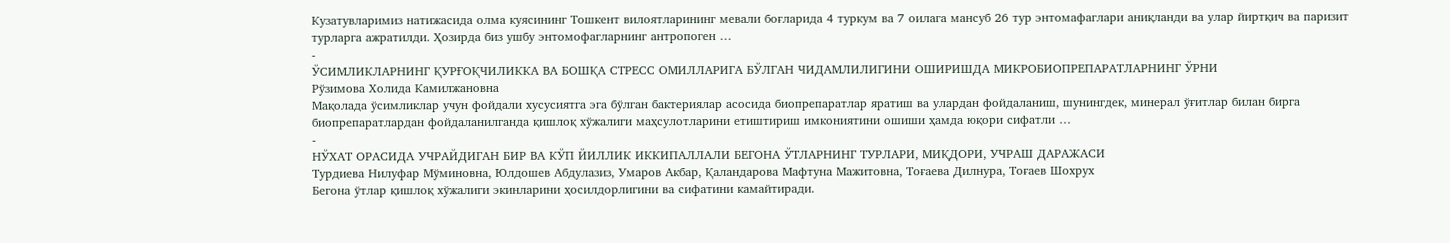Кузатувларимиз натижасида олма куясининг Тошкент вилоятларининг мевали боғларида 4 туркум ва 7 оилага мансуб 26 тур энтомафаглари аниқланди ва улар йиртқич ва паризит турларга ажратилди. Ҳозирда биз ушбу энтомофагларнинг антропоген …
-
ЎСИМЛИКЛАРНИНГ ҚУРҒОҚЧИЛИККА ВА БОШҚА СТРЕСС ОМИЛЛАРИГА БЎЛГАН ЧИДАМЛИЛИГИНИ ОШИРИШДА МИКРОБИОПРЕПАРАТЛАРНИНГ ЎРНИ
Рўзимова Холида Камилжановна
Мақолада ўсимликлар учун фойдали хусусиятга эга бўлган бактериялар асосида биопрепаратлар яратиш ва улардан фойдаланиш, шунингдек, минерал ўғитлар билан бирга биопрепаратлардан фойдаланилганда қишлоқ хўжалиги маҳсулотларини етиштириш имкониятини ошиши ҳамда юқори сифатли …
-
НЎХАТ ОРАСИДА УЧРАЙДИГАН БИР ВА КЎП ЙИЛЛИК ИККИПАЛЛАЛИ БЕГОНА ЎТЛАРНИНГ ТУРЛАРИ, МИҚДОРИ, УЧРАШ ДАРАЖАСИ
Турдиева Нилуфар Мўминовна, Юлдошев Абдулазиз, Умаров Акбар, Қаландарова Мафтуна Мажитовна, Тоғаева Дилнура, Тоғаев Шохрух
Бегона ўтлар қишлоқ хўжалиги экинларини ҳосилдорлигини ва сифатини камайтиради.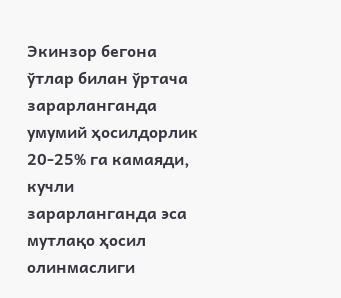Экинзор бегона ўтлар билан ўртача зарарланганда умумий ҳосилдорлик 20-25% га камаяди, кучли зарарланганда эса мутлақо ҳосил олинмаслиги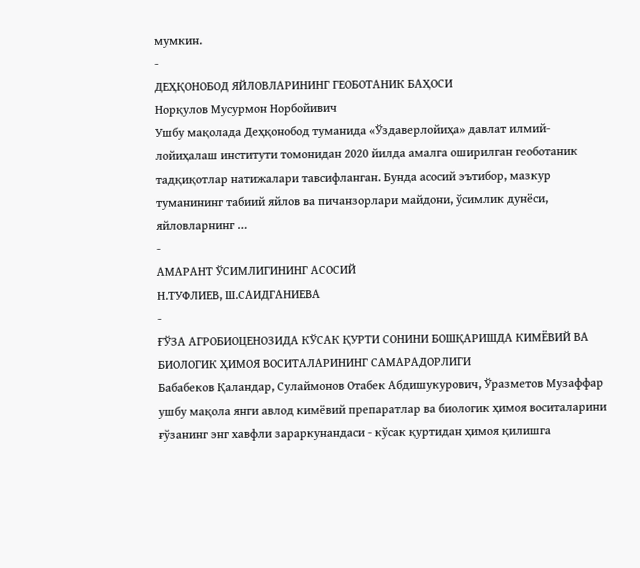мумкин.
-
ДЕҲҚОНОБОД ЯЙЛОВЛАРИНИНГ ГЕОБОТАНИК БАҲОСИ
Норқулов Мусурмон Норбойивич
Ушбу мақолада Деҳқонобод туманида «Ўздаверлойиҳа» давлат илмий-лойиҳалаш институти томонидан 2020 йилда амалга оширилган геоботаник тадқиқотлар натижалари тавсифланган. Бунда асосий эътибор, мазкур туманининг табиий яйлов ва пичанзорлари майдони, ўсимлик дунёси, яйловларнинг …
-
АМАРАНТ ЎСИМЛИГИНИНГ АСОСИЙ
Н.ТУФЛИЕВ, Ш.САИДГАНИЕВА
-
ҒЎЗА АГРОБИОЦЕНОЗИДА КЎСАК ҚУРТИ СОНИНИ БОШҚАРИШДА КИМЁВИЙ ВА БИОЛОГИК ҲИМОЯ ВОСИТАЛАРИНИНГ САМАРАДОРЛИГИ
Бабабеков Қаландар, Сулаймонов Отабек Абдишукурович, Ўразметов Музаффар
ушбу мақола янги авлод кимёвий препаратлар ва биологик ҳимоя воситаларини ғўзанинг энг хавфли зараркунандаси - кўсак қуртидан ҳимоя қилишга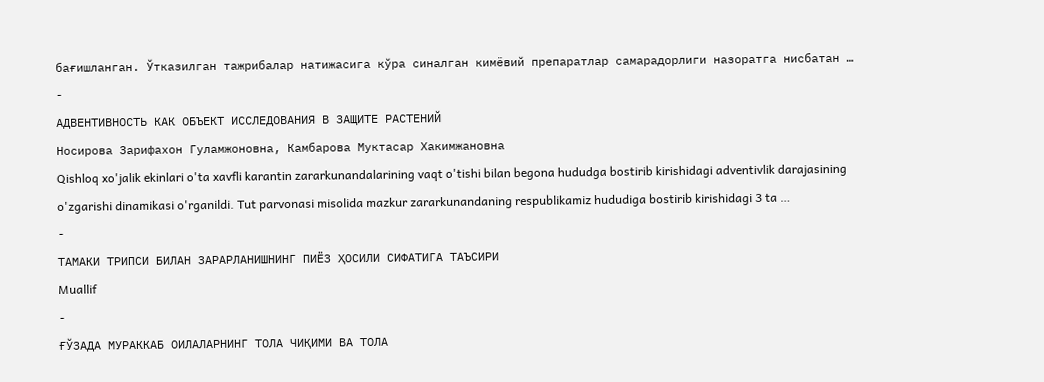бағишланган. Ўтказилган тажрибалар натижасига кўра синалган кимёвий препаратлар самарадорлиги назоратга нисбатан …
-
АДВЕНТИВНОСТЬ КАК ОБЪЕКТ ИССЛЕДОВАНИЯ В ЗАЩИТЕ РАСТЕНИЙ
Носирова Зарифахон Гуламжоновна, Камбарова Муктасар Хакимжановна
Qishloq xo'jalik ekinlari o'ta xavfli karantin zararkunandalarining vaqt o'tishi bilan begona hududga bostirib kirishidagi adventivlik darajasining o'zgarishi dinamikasi o'rganildi. Tut parvonasi misolida mazkur zararkunandaning respublikamiz hududiga bostirib kirishidagi 3 ta …
-
ТАМАКИ ТРИПСИ БИЛАН ЗАРАРЛАНИШНИНГ ПИЁЗ ҲОСИЛИ СИФАТИГА ТАЪСИРИ
Muallif
-
ҒЎЗАДА МУРАККАБ ОИЛАЛАРНИНГ ТОЛА ЧИҚИМИ ВА ТОЛА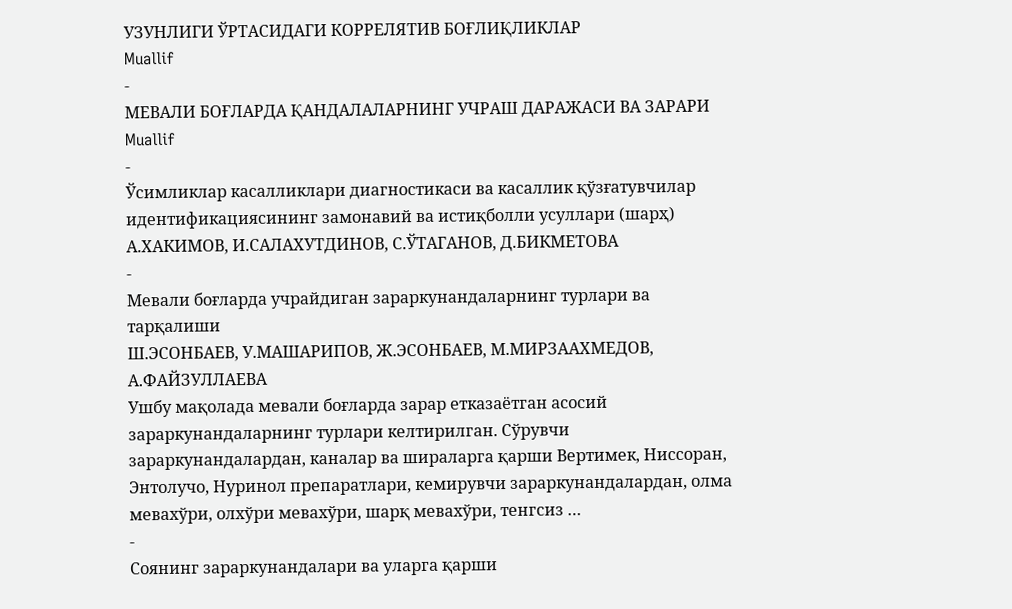УЗУНЛИГИ ЎРТАСИДАГИ КОРРЕЛЯТИВ БОҒЛИҚЛИКЛАР
Muallif
-
МЕВАЛИ БОҒЛАРДА ҚАНДАЛАЛАРНИНГ УЧРАШ ДАРАЖАСИ ВА ЗАРАРИ
Muallif
-
Ўсимликлар касалликлари диагностикаси ва касаллик қўзғатувчилар идентификациясининг замонавий ва истиқболли усуллари (шарҳ)
А.ХАКИМОВ, И.САЛАХУТДИНОВ, С.ЎТАГАНОВ, Д.БИКМЕТОВА
-
Мевали боғларда учрайдиган зараркунандаларнинг турлари ва тарқалиши
Ш.ЭСОНБАЕВ, У.МАШАРИПОВ, Ж.ЭСОНБАЕВ, М.МИРЗААХМЕДОВ, А.ФАЙЗУЛЛАЕВА
Ушбу мақолада мевали боғларда зарар етказаётган асосий зараркунандаларнинг турлари келтирилган. Сўрувчи зараркунандалардан, каналар ва шираларга қарши Вертимек, Ниссоран, Энтолучо, Нуринол препаратлари, кемирувчи зараркунандалардан, олма мевахўри, олхўри мевахўри, шарқ мевахўри, тенгсиз …
-
Соянинг зараркунандалари ва уларга қарши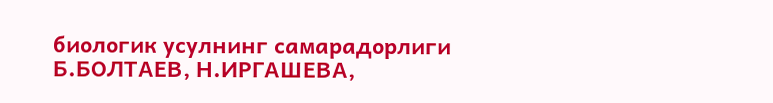биологик усулнинг самарадорлиги
Б.БОЛТАЕВ, Н.ИРГАШЕВА,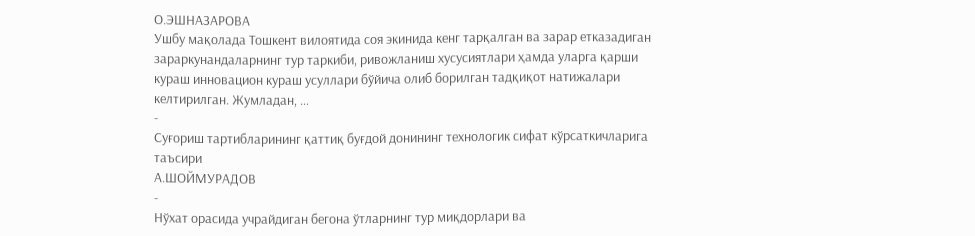О.ЭШНАЗАРОВА
Ушбу мақолада Тошкент вилоятида соя экинида кенг тарқалган ва зарар етказадиган зараркунандаларнинг тур таркиби, ривожланиш хусусиятлари ҳамда уларга қарши кураш инновацион кураш усуллари бўйича олиб борилган тадқиқот натижалари келтирилган. Жумладан, …
-
Суғориш тартибларининг қаттиқ буғдой донининг технологик сифат кўрсаткичларига таъсири
А.ШОЙМУРАДОВ
-
Нўхат орасида учрайдиган бегона ўтларнинг тур миқдорлари ва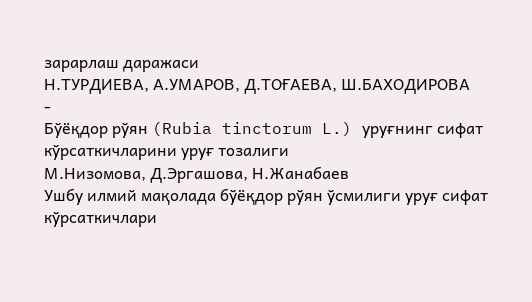зарарлаш даражаси
Н.ТУРДИЕВА, А.УМАРОВ, Д.ТОҒАЕВА, Ш.БАХОДИРОВА
-
Бўёқдор рўян (Rubia tinctorum L.) уруғнинг сифат кўрсаткичларини уруғ тозалиги
М.Низомова, Д.Эргашова, Н.Жанабаев
Ушбу илмий мақолада бўёқдор рўян ўсмилиги уруғ сифат кўрсаткичлари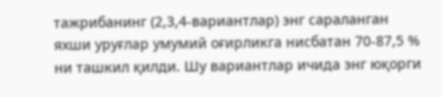тажрибанинг (2,3,4-вариантлар) энг сараланган яхши уруғлар умумий оғирликга нисбатан 70-87,5 % ни ташкил қилди. Шу вариантлар ичида энг юқорги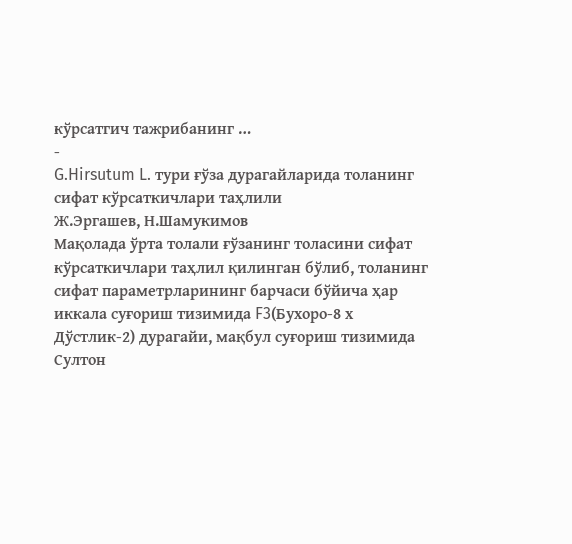кўрсатгич тажрибанинг …
-
G.Hirsutum L. тури ғўза дурагайларида толанинг сифат кўрсаткичлари таҳлили
Ж.Эргашев, Н.Шамукимов
Мақолада ўрта толали ғўзанинг толасини сифат кўрсаткичлари таҳлил қилинган бўлиб, толанинг сифат параметрларининг барчаси бўйича ҳар иккала суғориш тизимида F3(Бухоро-8 х Дўстлик-2) дурагайи, мақбул суғориш тизимида Султон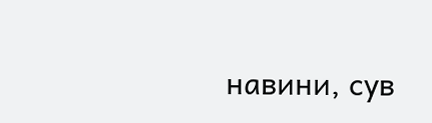навини, сув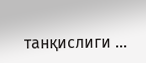танқислиги …